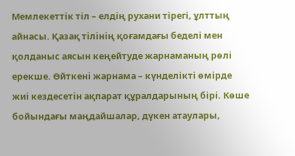Мемлекеттік тіл – елдің рухани тірегі, ұлттың айнасы. Қазақ тілінің қоғамдағы беделі мен қолданыс аясын кеңейтуде жарнаманың рөлі ерекше. Өйткені жарнама – күнделікті өмірде жиі кездесетін ақпарат құралдарының бірі. Көше бойындағы маңдайшалар, дүкен атаулары,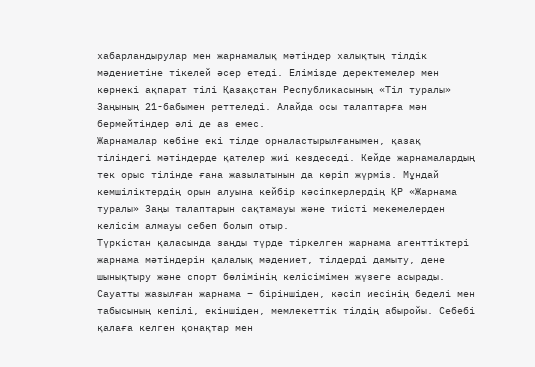хабарландырулар мен жарнамалық мәтіндер халықтың тілдік мәдениетіне тікелей әсер етеді. Елімізде деректемелер мен көрнекі ақпарат тілі Қазақстан Республикасының «Тіл туралы» Заңының 21-бабымен реттеледі. Алайда осы талаптарға мән бермейтіндер әлі де аз емес.
Жарнамалар көбіне екі тілде орналастырылғанымен, қазақ тіліндегі мәтіндерде қателер жиі кездеседі. Кейде жарнамалардың тек орыс тілінде ғана жазылатынын да көріп жүрміз. Мұндай кемшіліктердің орын алуына кейбір кәсіпкерлердің ҚР «Жарнама туралы» Заңы талаптарын сақтамауы және тиісті мекемелерден келісім алмауы себеп болып отыр.
Түркістан қаласында заңды түрде тіркелген жарнама агенттіктері жарнама мәтіндерін қалалық мәдениет, тілдерді дамыту, дене шынықтыру және спорт бөлімінің келісімімен жүзеге асырады.
Сауатты жазылған жарнама – біріншіден, кәсіп иесінің беделі мен табысының кепілі, екіншіден, мемлекеттік тілдің абыройы. Себебі қалаға келген қонақтар мен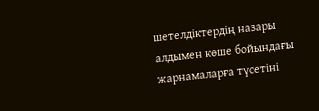шетелдіктердің назары алдымен көше бойындағы жарнамаларға түсетіні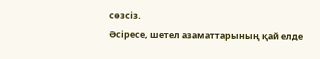сөзсіз.
Әсіресе, шетел азаматтарының қай елде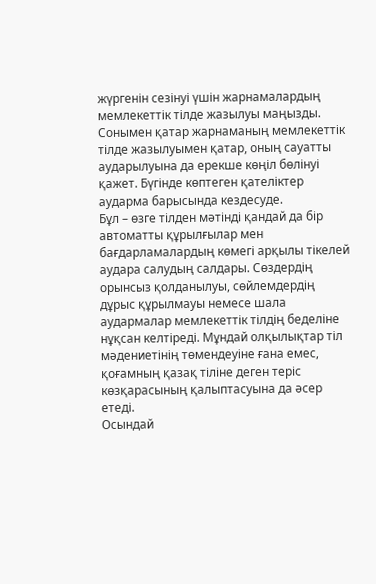жүргенін сезінуі үшін жарнамалардың мемлекеттік тілде жазылуы маңызды. Сонымен қатар жарнаманың мемлекеттік тілде жазылуымен қатар, оның сауатты аударылуына да ерекше көңіл бөлінуі қажет. Бүгінде көптеген қателіктер аударма барысында кездесуде.
Бұл – өзге тілден мәтінді қандай да бір автоматты құрылғылар мен бағдарламалардың көмегі арқылы тікелей аудара салудың салдары. Сөздердің орынсыз қолданылуы, сөйлемдердің дұрыс құрылмауы немесе шала аудармалар мемлекеттік тілдің беделіне нұқсан келтіреді. Мұндай олқылықтар тіл мәдениетінің төмендеуіне ғана емес, қоғамның қазақ тіліне деген теріс көзқарасының қалыптасуына да әсер етеді.
Осындай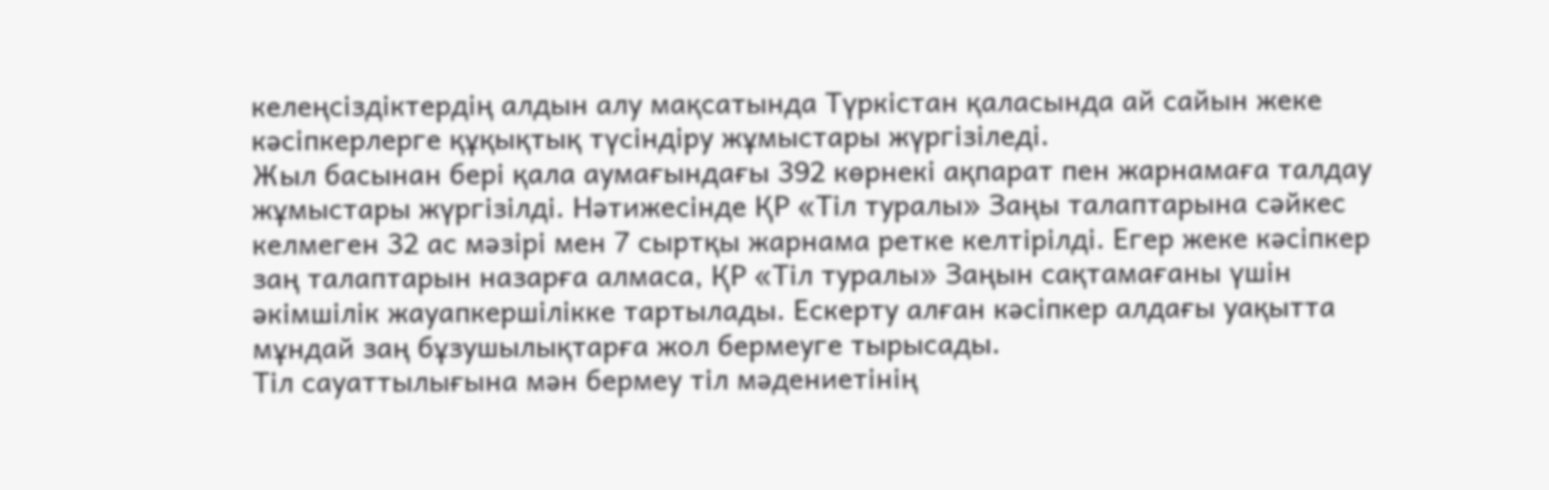келеңсіздіктердің алдын алу мақсатында Түркістан қаласында ай сайын жеке кәсіпкерлерге құқықтық түсіндіру жұмыстары жүргізіледі.
Жыл басынан бері қала аумағындағы 392 көрнекі ақпарат пен жарнамаға талдау жұмыстары жүргізілді. Нәтижесінде ҚР «Тіл туралы» Заңы талаптарына сәйкес келмеген 32 ас мәзірі мен 7 сыртқы жарнама ретке келтірілді. Егер жеке кәсіпкер заң талаптарын назарға алмаса, ҚР «Тіл туралы» Заңын сақтамағаны үшін әкімшілік жауапкершілікке тартылады. Ескерту алған кәсіпкер алдағы уақытта мұндай заң бұзушылықтарға жол бермеуге тырысады.
Тіл сауаттылығына мән бермеу тіл мәдениетінің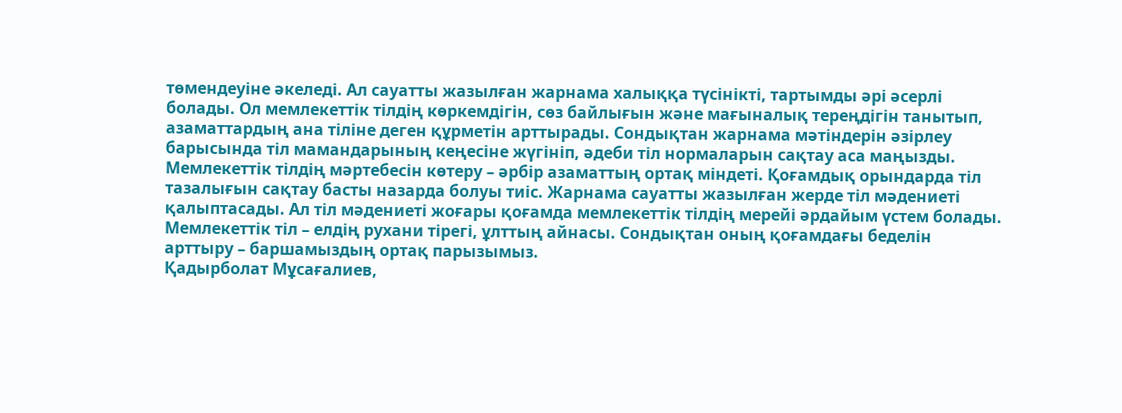төмендеуіне әкеледі. Ал сауатты жазылған жарнама халыққа түсінікті, тартымды әрі әсерлі болады. Ол мемлекеттік тілдің көркемдігін, сөз байлығын және мағыналық тереңдігін танытып, азаматтардың ана тіліне деген құрметін арттырады. Сондықтан жарнама мәтіндерін әзірлеу барысында тіл мамандарының кеңесіне жүгініп, әдеби тіл нормаларын сақтау аса маңызды.
Мемлекеттік тілдің мәртебесін көтеру – әрбір азаматтың ортақ міндеті. Қоғамдық орындарда тіл тазалығын сақтау басты назарда болуы тиіс. Жарнама сауатты жазылған жерде тіл мәдениеті қалыптасады. Ал тіл мәдениеті жоғары қоғамда мемлекеттік тілдің мерейі әрдайым үстем болады. Мемлекеттік тіл – елдің рухани тірегі, ұлттың айнасы. Сондықтан оның қоғамдағы беделін арттыру – баршамыздың ортақ парызымыз.
Қадырболат Мұсағалиев,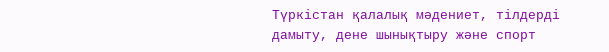Түркістан қалалық мәдениет, тілдерді дамыту, дене шынықтыру және спорт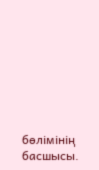бөлімінің басшысы.